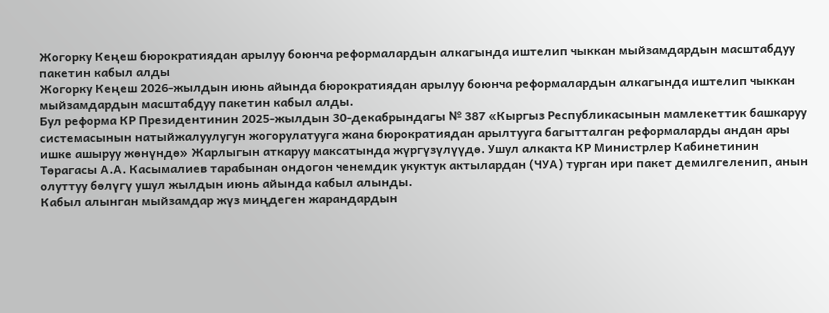Жогорку Кеңеш бюрократиядан арылуу боюнча реформалардын алкагында иштелип чыккан мыйзамдардын масштабдуу пакетин кабыл алды
Жогорку Кеңеш 2026-жылдын июнь айында бюрократиядан арылуу боюнча реформалардын алкагында иштелип чыккан мыйзамдардын масштабдуу пакетин кабыл алды.
Бул реформа КР Президентинин 2025-жылдын 30-декабрындагы № 387 «Кыргыз Республикасынын мамлекеттик башкаруу системасынын натыйжалуулугун жогорулатууга жана бюрократиядан арылтууга багытталган реформаларды андан ары ишке ашыруу жөнүндө» Жарлыгын аткаруу максатында жүргүзүлүүдө. Ушул алкакта КР Министрлер Кабинетинин Төрагасы А.А. Касымалиев тарабынан ондогон ченемдик укуктук актылардан (ЧУА) турган ири пакет демилгеленип, анын олуттуу бөлүгү ушул жылдын июнь айында кабыл алынды.
Кабыл алынган мыйзамдар жүз миңдеген жарандардын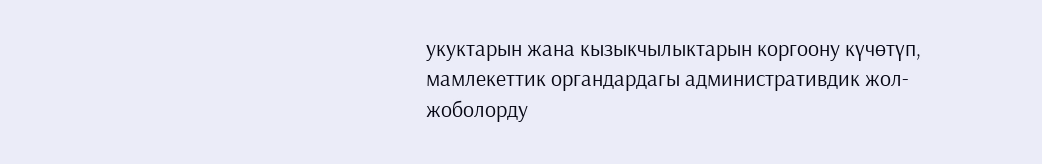укуктарын жана кызыкчылыктарын коргоону күчөтүп, мамлекеттик органдардагы административдик жол-жоболорду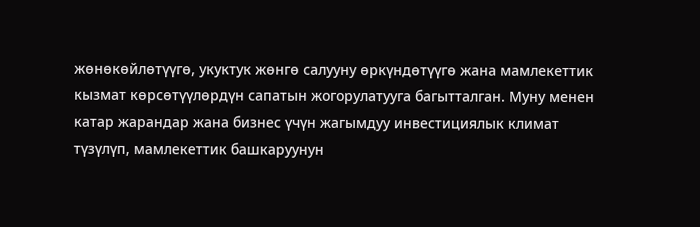жөнөкөйлөтүүгө, укуктук жөнгө салууну өркүндөтүүгө жана мамлекеттик кызмат көрсөтүүлөрдүн сапатын жогорулатууга багытталган. Муну менен катар жарандар жана бизнес үчүн жагымдуу инвестициялык климат түзүлүп, мамлекеттик башкаруунун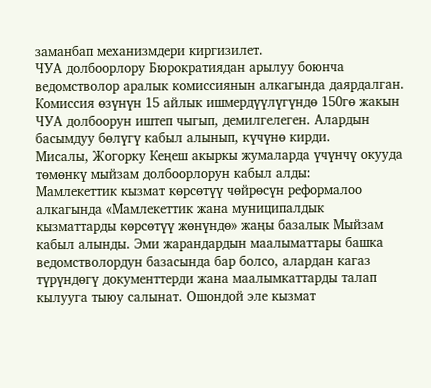заманбап механизмдери киргизилет.
ЧУА долбоорлору Бюрократиядан арылуу боюнча ведомстволор аралык комиссиянын алкагында даярдалган. Комиссия өзүнүн 15 айлык ишмердүүлүгүндө 150гө жакын ЧУА долбоорун иштеп чыгып, демилгелеген. Алардын басымдуу бөлүгү кабыл алынып, күчүнө кирди.
Мисалы, Жогорку Кеңеш акыркы жумаларда үчүнчү окууда төмөнкү мыйзам долбоорлорун кабыл алды:
Мамлекеттик кызмат көрсөтүү чөйрөсүн реформалоо алкагында «Мамлекеттик жана муниципалдык кызматтарды көрсөтүү жөнүндө» жаңы базалык Мыйзам кабыл алынды. Эми жарандардын маалыматтары башка ведомстволордун базасында бар болсо, алардан кагаз түрүндөгү документтерди жана маалымкаттарды талап кылууга тыюу салынат. Ошондой эле кызмат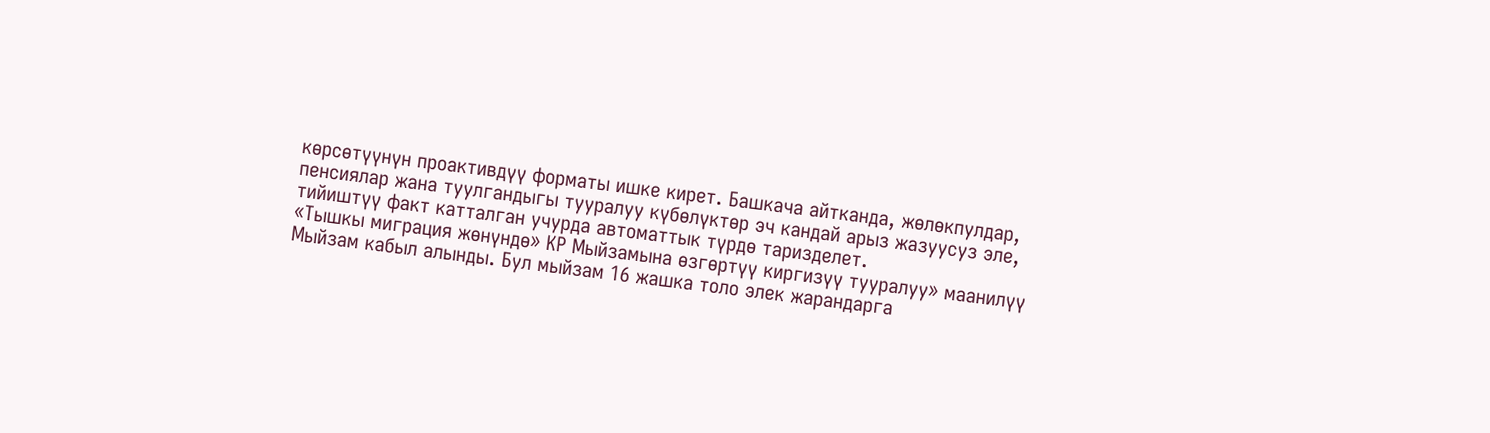көрсөтүүнүн проактивдүү форматы ишке кирет. Башкача айтканда, жөлөкпулдар, пенсиялар жана туулгандыгы тууралуу күбөлүктөр эч кандай арыз жазуусуз эле, тийиштүү факт катталган учурда автоматтык түрдө таризделет.
«Тышкы миграция жөнүндө» КР Мыйзамына өзгөртүү киргизүү тууралуу» маанилүү Мыйзам кабыл алынды. Бул мыйзам 16 жашка толо элек жарандарга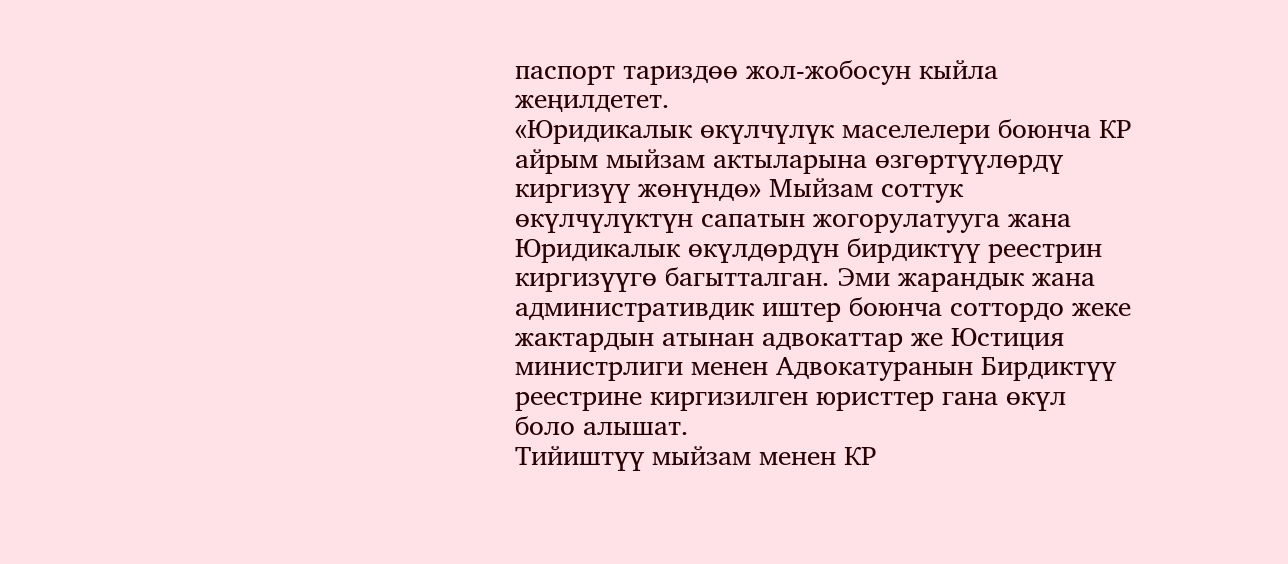паспорт тариздөө жол-жобосун кыйла жеңилдетет.
«Юридикалык өкүлчүлүк маселелери боюнча КР айрым мыйзам актыларына өзгөртүүлөрдү киргизүү жөнүндө» Мыйзам соттук өкүлчүлүктүн сапатын жогорулатууга жана Юридикалык өкүлдөрдүн бирдиктүү реестрин киргизүүгө багытталган. Эми жарандык жана административдик иштер боюнча соттордо жеке жактардын атынан адвокаттар же Юстиция министрлиги менен Адвокатуранын Бирдиктүү реестрине киргизилген юристтер гана өкүл боло алышат.
Тийиштүү мыйзам менен КР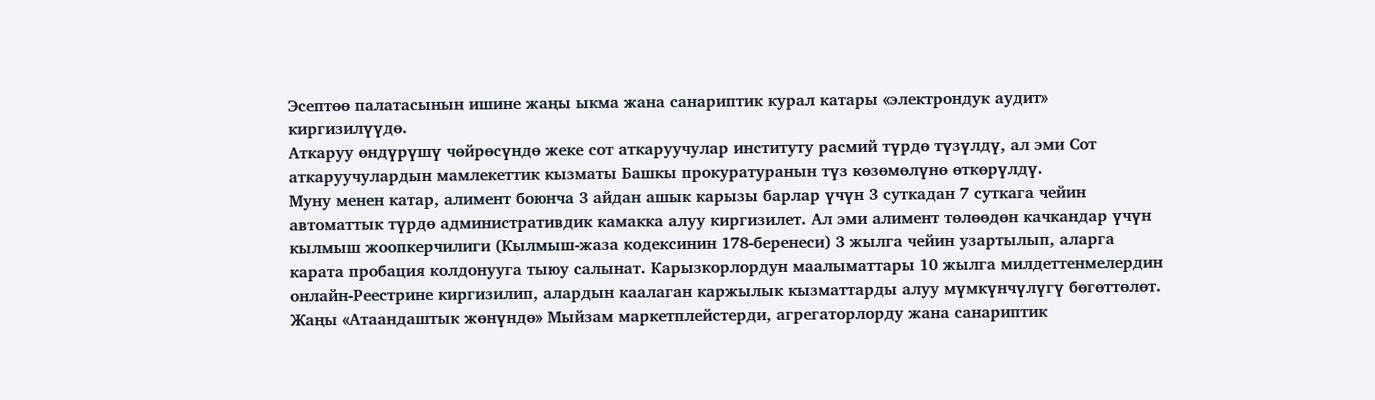Эсептөө палатасынын ишине жаңы ыкма жана санариптик курал катары «электрондук аудит» киргизилүүдө.
Аткаруу өндүрүшү чөйрөсүндө жеке сот аткаруучулар институту расмий түрдө түзүлдү, ал эми Сот аткаруучулардын мамлекеттик кызматы Башкы прокуратуранын түз көзөмөлүнө өткөрүлдү.
Муну менен катар, алимент боюнча 3 айдан ашык карызы барлар үчүн 3 суткадан 7 суткага чейин автоматтык түрдө административдик камакка алуу киргизилет. Ал эми алимент төлөөдөн качкандар үчүн кылмыш жоопкерчилиги (Кылмыш-жаза кодексинин 178-беренеси) 3 жылга чейин узартылып, аларга карата пробация колдонууга тыюу салынат. Карызкорлордун маалыматтары 10 жылга милдеттенмелердин онлайн-Реестрине киргизилип, алардын каалаган каржылык кызматтарды алуу мүмкүнчүлүгү бөгөттөлөт.
Жаңы «Атаандаштык жөнүндө» Мыйзам маркетплейстерди, агрегаторлорду жана санариптик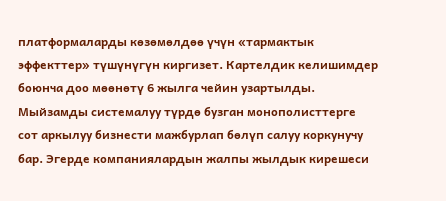платформаларды көзөмөлдөө үчүн «тармактык эффекттер» түшүнүгүн киргизет. Картелдик келишимдер боюнча доо мөөнөтү 6 жылга чейин узартылды. Мыйзамды системалуу түрдө бузган монополисттерге сот аркылуу бизнести мажбурлап бөлүп салуу коркунучу бар. Эгерде компаниялардын жалпы жылдык кирешеси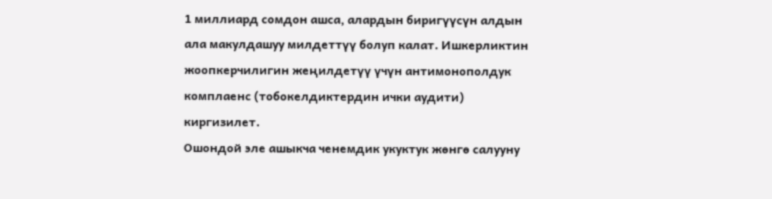1 миллиард сомдон ашса, алардын биригүүсүн алдын ала макулдашуу милдеттүү болуп калат. Ишкерликтин жоопкерчилигин жеңилдетүү үчүн антимонополдук комплаенс (тобокелдиктердин ички аудити) киргизилет.
Ошондой эле ашыкча ченемдик укуктук жөнгө салууну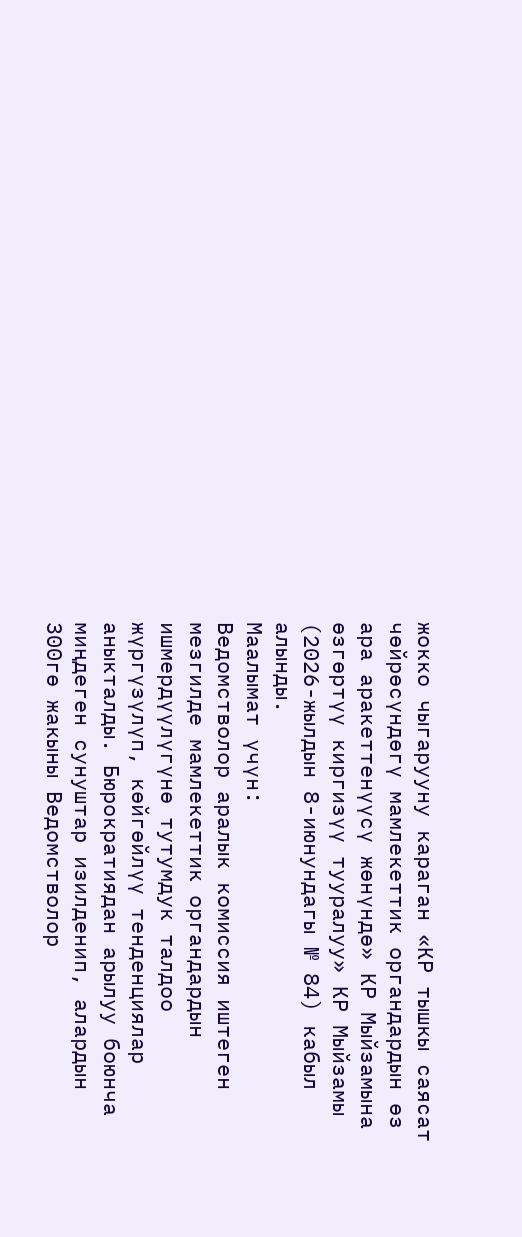жокко чыгарууну караган «КР тышкы саясат чөйрөсүндөгү мамлекеттик органдардын өз ара аракеттенүүсү жөнүндө» КР Мыйзамына өзгөртүү киргизүү тууралуу» КР Мыйзамы (2026-жылдын 8-июнундагы № 84) кабыл алынды.
Маалымат үчүн:
Ведомстволор аралык комиссия иштеген мезгилде мамлекеттик органдардын ишмердүүлүгүнө тутумдук талдоо жүргүзүлүп, көйгөйлүү тенденциялар аныкталды. Бюрократиядан арылуу боюнча миңдеген сунуштар изилденип, алардын 300гө жакыны Ведомстволор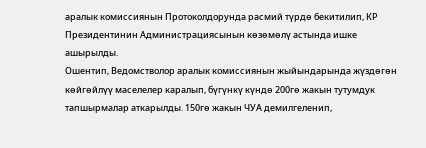аралык комиссиянын Протоколдорунда расмий түрдө бекитилип, КР Президентинин Администрациясынын көзөмөлү астында ишке ашырылды.
Ошентип, Ведомстволор аралык комиссиянын жыйындарында жүздөгөн көйгөйлүү маселелер каралып, бүгүнкү күндө 200гө жакын тутумдук тапшырмалар аткарылды. 150гө жакын ЧУА демилгеленип,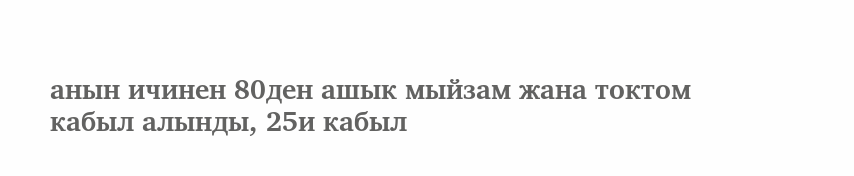анын ичинен 80ден ашык мыйзам жана токтом кабыл алынды, 25и кабыл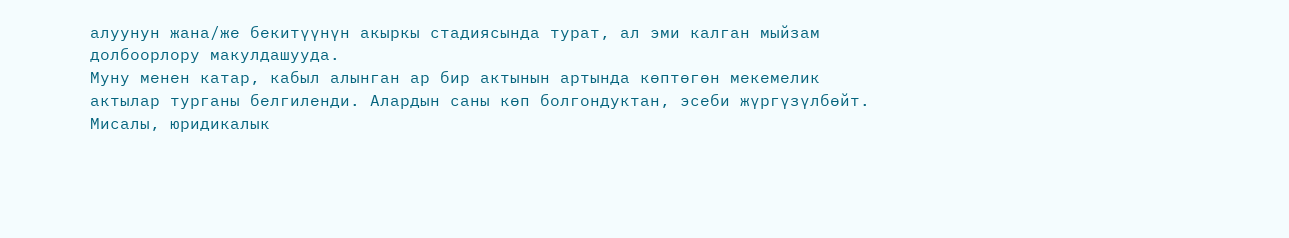алуунун жана/же бекитүүнүн акыркы стадиясында турат, ал эми калган мыйзам долбоорлору макулдашууда.
Муну менен катар, кабыл алынган ар бир актынын артында көптөгөн мекемелик актылар турганы белгиленди. Алардын саны көп болгондуктан, эсеби жүргүзүлбөйт.
Мисалы, юридикалык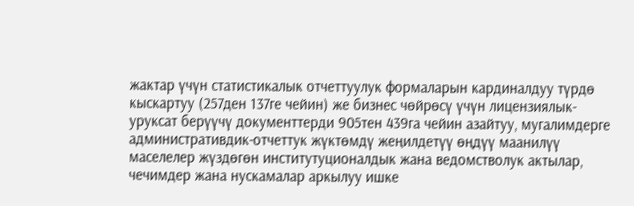жактар үчүн статистикалык отчеттуулук формаларын кардиналдуу түрдө кыскартуу (257ден 137ге чейин) же бизнес чөйрөсү үчүн лицензиялык-уруксат берүүчү документтерди 905тен 439га чейин азайтуу, мугалимдерге административдик-отчеттук жүктөмдү жеңилдетүү өңдүү маанилүү маселелер жүздөгөн институтуционалдык жана ведомстволук актылар, чечимдер жана нускамалар аркылуу ишке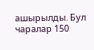ашырылды. Бул чаралар 150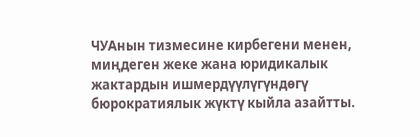ЧУАнын тизмесине кирбегени менен, миңдеген жеке жана юридикалык жактардын ишмердүүлүгүндөгү бюрократиялык жүктү кыйла азайтты.